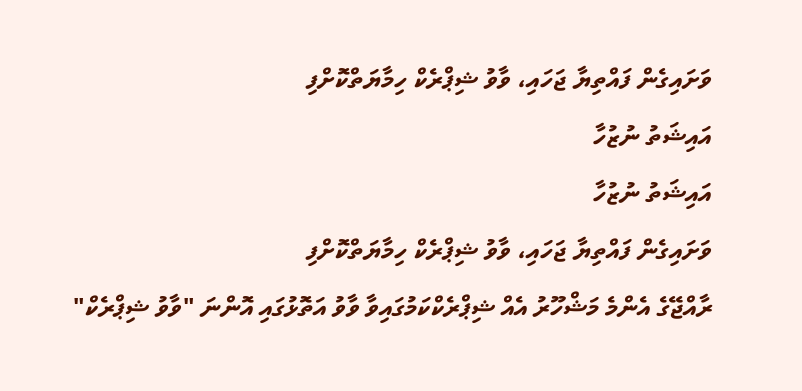ވަށައިގެން ފައްތިޔާ ޖަހައި، ވާވު ޝިޕްރެކް ހިމާޔަތްކޮށްފި
އައިޝަތު ނުޒުހާ
އައިޝަތު ނުޒުހާ
ވަށައިގެން ފައްތިޔާ ޖަހައި، ވާވު ޝިޕްރެކް ހިމާޔަތްކޮށްފި
ރާއްޖޭގެ އެންމެ މަޝްހޫރު އެއް ޝިޕްރެކްކަމުގައިވާ ވާވު އަތޮޅުގައި އޮންނަ "ވާވު ޝިޕްރެކް"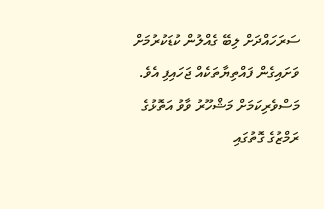ސަރަހައްދަށް ލިބޭ ގެއްލުން ކުޑަކުރުމަށް ވަށައިގެން ފައްތިޔާތަކެއް ޖަހައިފި އެވެ.
މަސްވެރިކަމަށް މަޝްހޫރު ވާވު އަތޮޅުގެ ރަމްޒުގެ ގޮތުގައި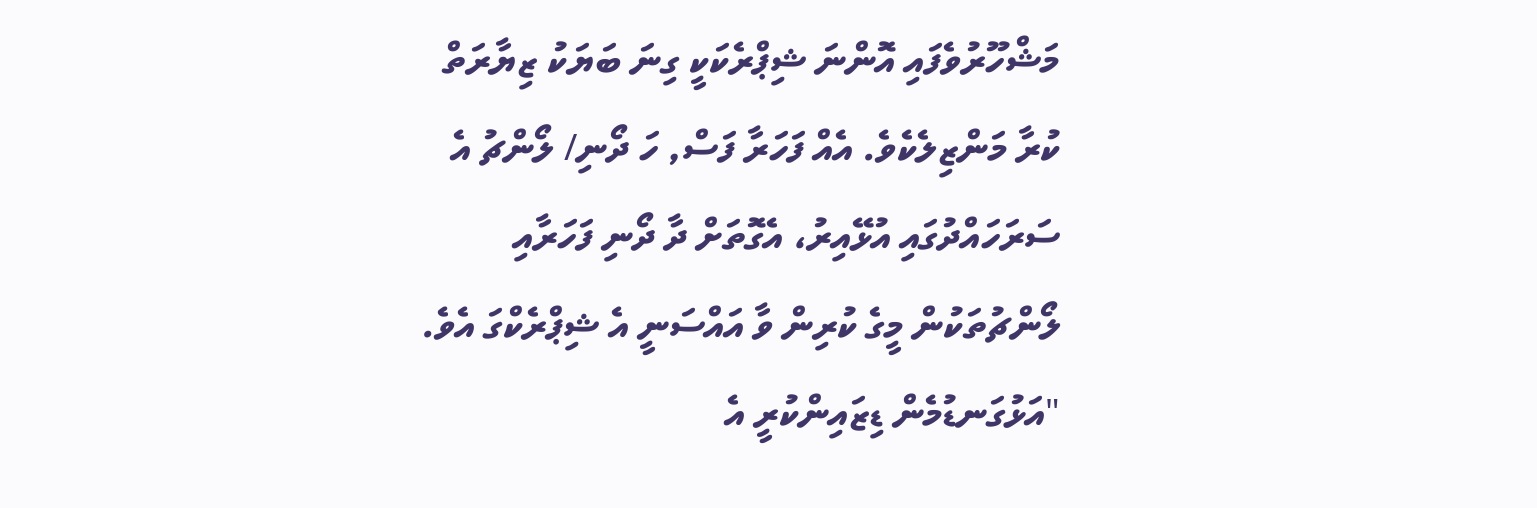މަޝްހޫރުވެފައި އޮންނަ ޝިޕްރެކަކީ ގިނަ ބަޔަކު ޒިޔާރަތް ކުރާ މަންޒިލެކެވެ. އެއް ފަހަރާ ފަސް, ހަ ދޯނި/ ލޯންޗު އެ ސަރަހައްދުގައި އުޅޭއިރު، އެގޮތަށް ދާ ދޯނި ފަހަރާއި ލޯންޗުތަކުން މީގެ ކުރިން ވާ އައްސަނީ އެ ޝިޕްރެކްގަ އެވެ.
"އަޅުގަނޑުމެން ޑިޒައިންކުރީ އެ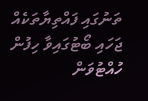ތަނުގައި ފައްތިޔާތަކެއް ޖަހައި ބޯޓުގައިވާ ހިފުން ހުއްޓުވަން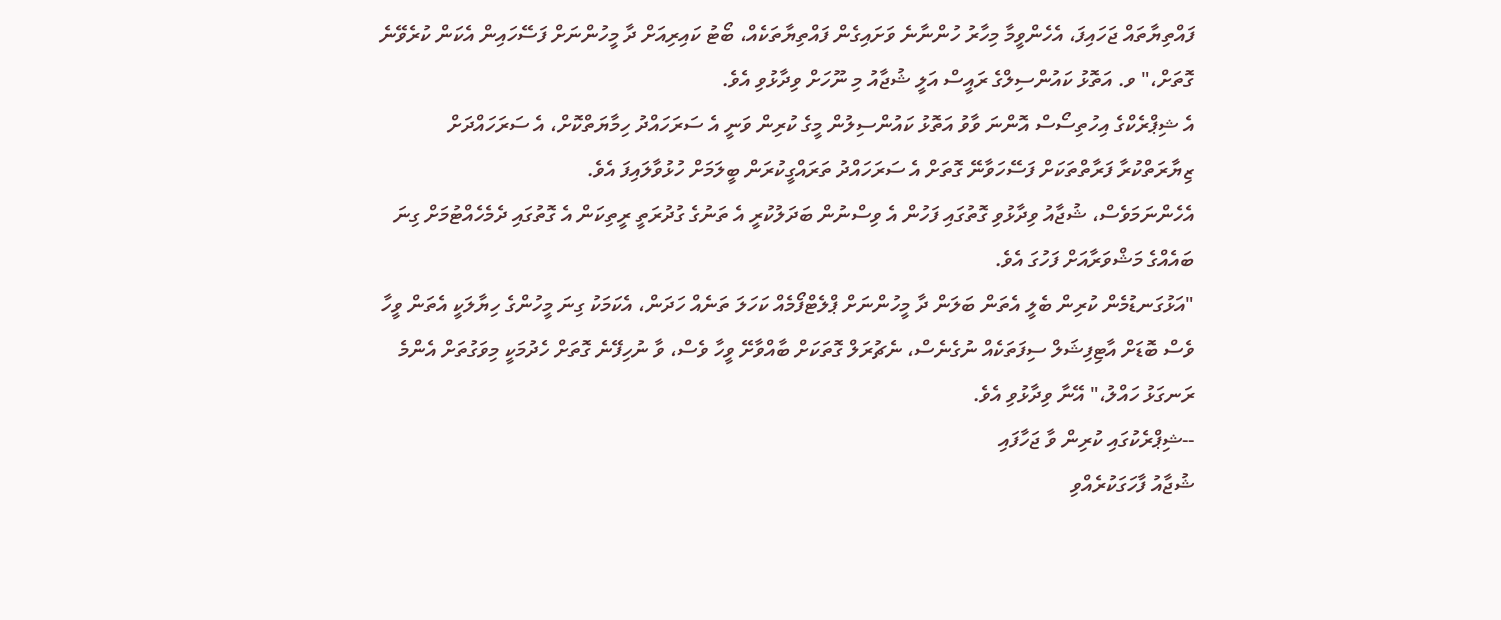ފައްތިޔާތައް ޖަހައިފަ، އެހެންވީމާ މިހާރު ހުންނާނެ ވަށައިގެން ފައްތިޔާތަކެއް، ބޯޓު ކައިރިއަށް ދާ މީހުންނަށް ފަސޭހައިން އެކަން ކުރެވޭނެ ގޮތަށް،" ވ. އަތޮޅު ކައުންސިލްގެ ރައީސް އަލީ ޝުޖާއު މި ނޫހަށް ވިދާޅުވި އެވެ.
އެ ޝިޕްރެކްގެ އިހުތިސޯސް އޮންނަ ވާވު އަތޮޅު ކައުންސިލުން މީގެ ކުރިން ވަނީ އެ ސަރަހައްދު ހިމާޔަތްކޮށް، އެ ސަރަހައްދަށް ޒިޔާރަތްކުރާ ފަރާތްތަކަށް ފަސޭހަވާނޭ ގޮތަށް އެ ސަރަހައްދު ތަރައްގީކުރަން ބީލަމަށް ހުޅުވާލައިފަ އެވެ.
އެހެންނަމަވެސް، ޝުޖާއު ވިދާޅުވި ގޮތުގައި ފަހުން އެ ވިސްނުން ބަދަލުކުރީ އެ ތަނުގެ ގުދުރަތީ ރީތިކަން އެ ގޮތުގައި ދެމެހެއްޓުމަށް ގިނަ ބައެއްގެ މަޝްވަރާއަށް ފަހުގަ އެވެ.
"އަޅުގަނޑުމެން ކުރިން ބެލީ އެތަން ބަލަން ދާ މީހުންނަށް ޕްލެޓްފޯމެއް ކަހަލަ ތަނެއް ހަދަން، އެކަމަކު ގިނަ މީހުންގެ ހިޔާލަކީ އެތަން ވީހާ ވެސް ބޮޑަށް އާޓިފިޝަލް ސިފަތަކެއް ނުގެނެސް، ނެޗުރަލް ގޮތަކަށް ބާއްވާށޭ ވީހާ ވެސް، ވާ ނުހިފޭނެ ގޮތަށް ހެދުމަކީ މިވަގުތަށް އެންމެ ރަނގަޅު ހައްލު،" އޭނާ ވިދާޅުވި އެވެ.
--ޝިޕްރެކުގައި ކުރިން ވާ ޖަހާފައި
ޝުޖާއު ފާހަގަކުރެއްވި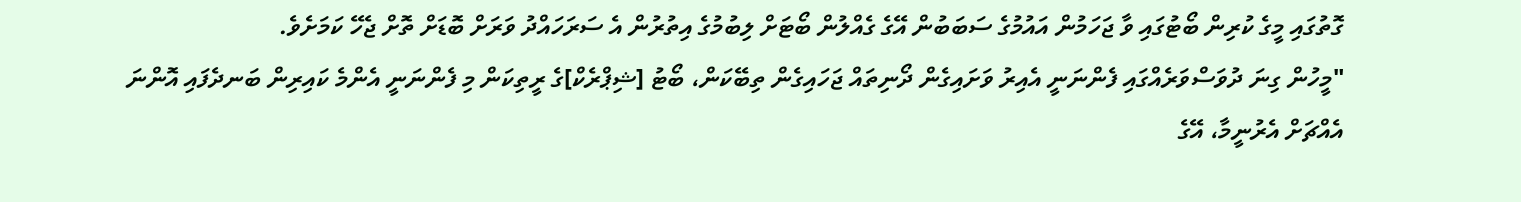ގޮތުގައި މީގެ ކުރިން ބޯޓުގައި ވާ ޖަހަމުން އައުމުގެ ސަބަބުން އޭގެ ގެއްލުން ބޯޓަށް ލިބުމުގެ އިތުރުން އެ ސަރަހައްދު ވަރަށް ބޮޑަށް ތޮށް ޖެހޭ ކަމަށެވެ.
"މީހުން ގިނަ ދުވަސްވަރެއްގައި ފެންނަނީ އެއިރު ވަށައިގެން ދޯނިތައް ޖަހައިގެން ތިބޭކަން، ބޯޓު [ޝިޕްރެކް]ގެ ރީތިކަން މި ފެންނަނީ އެންމެ ކައިރިން ބަނދެފައި އޮންނަ އެއްޗަށް އެރުނީމާ، އޭގެ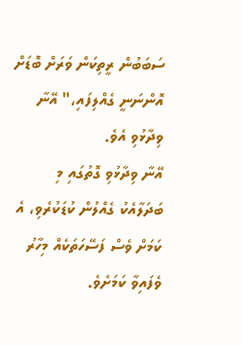ސަބަބުން ރީތިކަން ވަރަށް ބޮޑަށް އޮންނަނީ ގެއްލިފައި،" އޭނާ ވިދާޅުވި އެވެ.
އޭނާ ވިދާޅުވި ގޮތުގައި މި ބަދަލާއެކު ގެއްލުން ކުޑަކުރެވި، އެ ކަމަށް ވެސް ފަސޭހަތަކެއް މިހާރު ވެފައިވާ ކަމަށެވެ.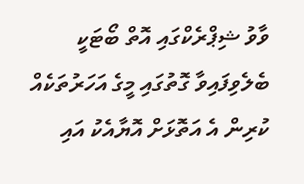ވާވު ޝިޕްރެކްގައި އޮތް ބޯޓަކީ ބެލެވިފައިވާ ގޮތުގައި މީގެ އަހަރުތަކެއް ކުރިން އެ އަތޮޅަށް އޮޔާއެކު އައި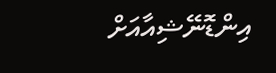އިންޑޮނޭޝިއާއަށް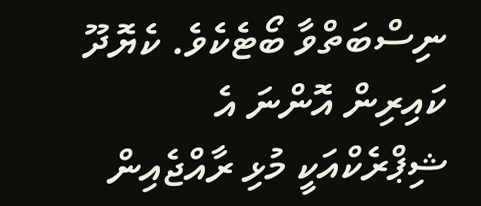ނިސްބަތްވާ ބޯޓެކެވެ. ކެޔޮދޫ ކައިރިން އޮންނަ އެ ޝިޕްރެކްއަކީ މުޅި ރާއްޖެއިން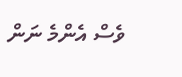ވެސް އެންމެ ނަން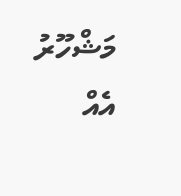މަޝްހޫރު އެއް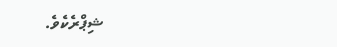ޝިޕްރެކެވެ.